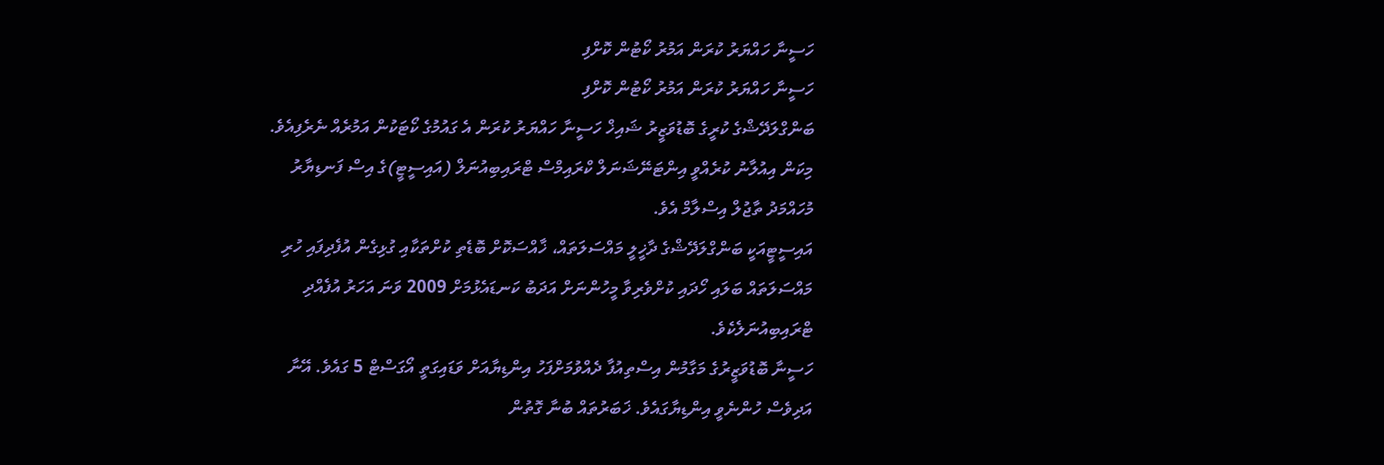ހަސީނާ ހައްޔަރު ކުރަން އަމުރު ކޯޓުން ކޮށްފި
ހަސީނާ ހައްޔަރު ކުރަން އަމުރު ކޯޓުން ކޮށްފި
ބަންގްލަދޭޝްގެ ކުރީގެ ބޮޑުވަޒީރު ޝައިޚް ހަސީނާ ހައްޔަރު ކުރަން އެ ގައުމުގެ ކޯޓަކުން އަމުރެއް ނެރެފިއެވެ.
މިކަން އިއުލާނު ކުރެއްވީ އިންޓަނޭޝަނަލް ކްރައިމްސް ޓްރައިބިއުނަލް (އައިސީޓީ)ގެ އިސް ފަނޑިޔާރު މުހައްމަދު ތާޖުލް އިސްލާމް އެވެ.
އައިސީޓީއަކީ ބަންގްލަދޭޝްގެ ދާޚީލީ މައްސަލަތައް، ޚާއްސަކޮށް ބޮޑެތި ކުށްތަކާއި ގުޅިގެން އުފެދިފައި ހުރި މައްސަލަތައް ބަލައި ހޯދައި ކުށްވެރިވާ މީހުންނަށް އަދަބު ކަނޑައެޅުމަށް 2009 ވަނަ އަހަރު އުފެއްދި ޓްރައިބިއުނަލެކެވެ.
ހަސީނާ ބޮޑުވަޒީރުގެ މަގާމުން އިސްތިއުފާ ދެއްވުމަށްފަހު އިންޑިޔާއަށް ވަޑައިގަތީ އޯގަސްޓް 5 ގައެވެ. އޭނާ އަދިވެސް ހުންނެވީ އިންޑިޔާގައެވެ. ޚަބަރުތައް ބުނާ ގޮތުން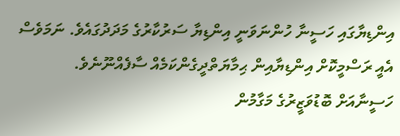އިންޑިޔާގައި ހަސީނާ ހުންނަވަނީ އިންޑިޔާ ސަރުކާރުގެ މަދަދުގައެވެ. ނަމަވެސް އެއީ ރަސްމީކޮށް އިންޑިޔާއިން ޙިމާޔަތްދީގެންކަމެއް ސާފެއްނޫނެވެ.
ހަސީނާއަށް ބޮޑުވަޒީރުގެ މަގާމުން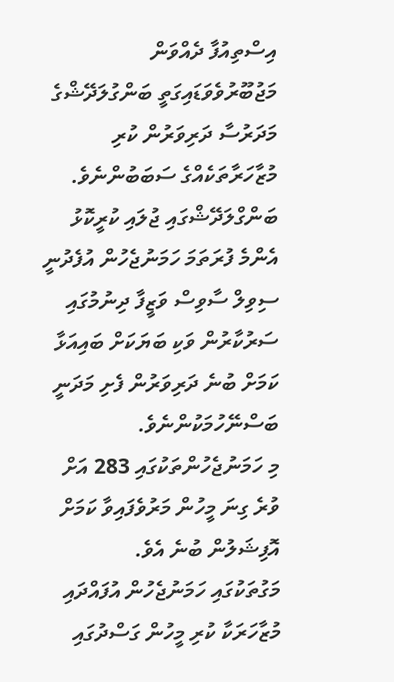އިސްތިއުފާ ދެއްވަން މަޖުބޫރުވެވަޑައިގަތީ ބަންގުލަދޭޝްގެ މަދަރުސާ ދަރިވަރުން ކުރި މުޒާހަރާތަކެއްގެ ސަބަބުންނެވެ. ބަންގްލަދޭޝްގައި ޖުލައި ކުރީކޮޅު އެންމެ ފުރަތަމަ ހަމަނުޖެހުން އުފެދުނީ ސިވިލް ސާވިސް ވަޒީފާ ދިނުމުގައި ސަރުކާރުން ވަކި ބަޔަކަށް ބައިއަޅާ ކަމަށް ބުނެ ދަރިވަރުން ފެށި މަދަނީ ބަސްނޭހުމަކުންނެވެ.
މި ހަމަނުޖެހުންތަކުގައި 283 އަށް ވުރެ ގިނަ މީހުން މަރުވެފައިވާ ކަމަށް އޮފިޝަލުން ބުނެ އެވެ.
މަގުތަކުގައި ހަމަނުޖެހުން އުފައްދައި މުޒާހަރަކާ ކުރި މީހުން ގަސްދުގައި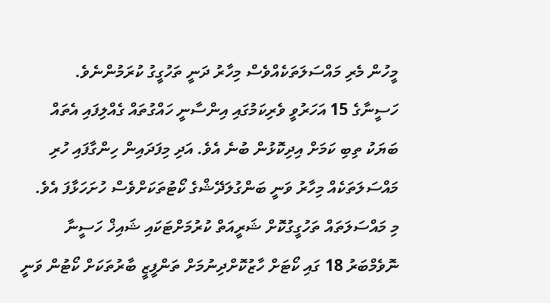މީހުން މެރި މައްސަލަތަކެއްވެސް މިހާރު ދަނީ ތަހުގީގު ކުރަމުންނެވެ.
ހަސީނާގެ 15 އަހަރުވީ ވެރިކަމުގައި އިންސާނީ ހައްގުތައް ގެއްލިފައި އެތައް ބަޔަކު ތިބި ކަމަށް އިދިކޮޅުން ބުނެ އެވެ. އަދި މިފަދައިން ހިންގާފައި ހުރި މައްސަލަތަކެއް މިހާރު ވަނީ ބަންގުލަދޭޝްގެ ކޯޓުތަކަށްވެސް ހުށަހަޅާފަ އެވެ.
މި މައްސަލަތައް ތަހުގީގުކޮށް ޝަރީއަތް ކުރުމަށްޓަކައި ޝައިޚް ހަސީނާ ނޮވެމްބަރު 18 ގައި ކޯޓަށް ހާޒުކޮށްދިނުމަށް ތަންފީޒީ ބާރުތަކަށް ކޯޓުން ވަނީ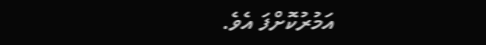އަމުރުކޮށްފަ އެވެ.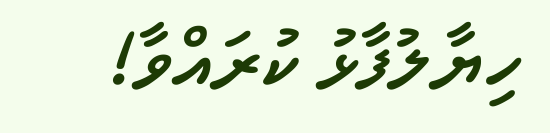ހިޔާލުފާޅު ކުރައްވާ!